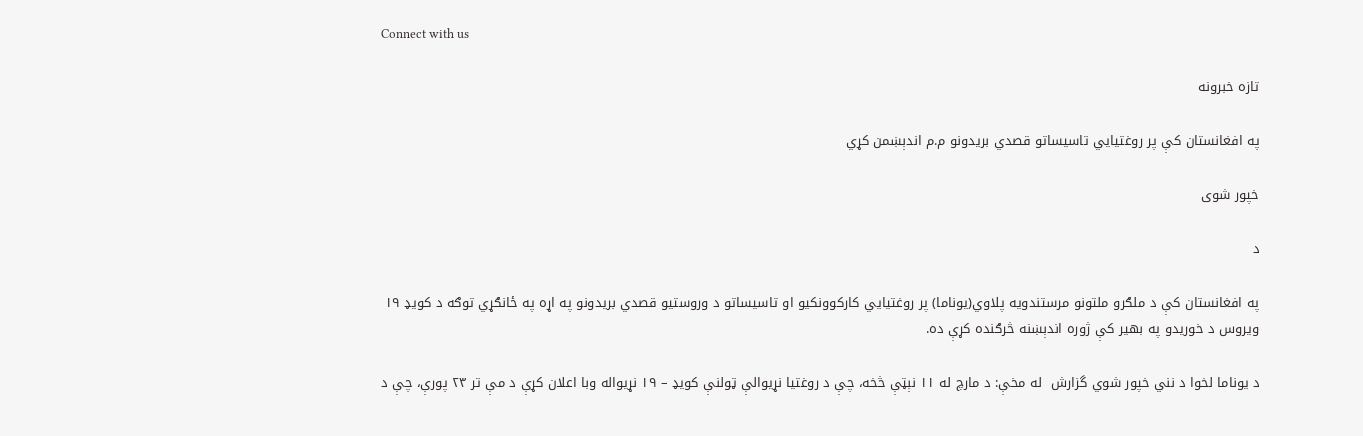Connect with us

تازه خبرونه

په افغانستان کې پر روغتیایي تاسیساتو قصدي بریدونو م.م اندېښمن کړي

خپور شوی

د

په افغانستان کې د ملګرو ملتونو مرستندویه پلاوي(یوناما) پر روغتیایي کارکوونکیو او تاسیساتو د وروستيو قصدي بریدونو په اړه په ځانګړي توګه د کویډ ۱۹ ویروس د خوریدو په بهیر کې ژوره اندېښنه څرګنده کړې ده.

د یوناما لخوا د نني خپور شوي گزارش  له مخې: د مارچ له ۱۱ نېټې څخه، چې د روغتیا نړیوالې ټولنې کویډ – ۱۹ نړیواله وبا اعلان کړې د مې تر ۲۳ پورې، چې د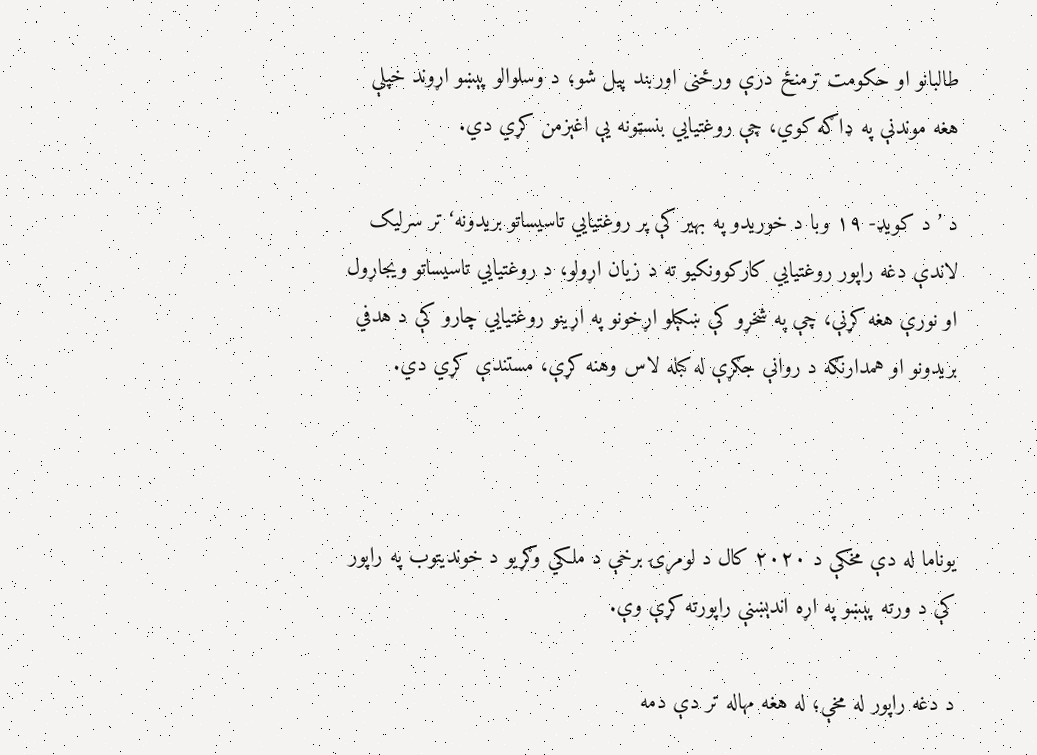طالبانو او حکومت ترمنځ درې ورځنی اوربند پیل شو؛ د وسلوالو پېښو اړوند خپلې هغه موندنې په ډاګه کوي، چې روغتیایي بنسټونه یې اغېزمن کړي دي.

د ’ د کویډ- ۱۹ وبا د خوریدو په بهیر کې پر روغتیایي تاسیساتو بریدونه‘ تر سرلیک لاندې دغه راپور روغتیایي کارکوونکیو ته د زیان اړولو، د روغتیایي تاسیساتو ویجاړول او نورې هغه کړنې، چې په شخړو کې ښکېلو اړخونو په اړینو روغتیایي چارو کې د هدفي بریدونو او همدارنګه د روانې جګړې له کبله لاس وهنه کړې، مستندې کړي دي.



یوناما له دې مخکې د ۲۰۲۰ کال د لومړۍ برخې د ملکي وګړیو د خوندیتوب په راپور کې د ورته پېښو په اړه اندېښنې راپورته کړې وې.

د دغه راپور له مخې؛ له هغه مهاله تر دې دمه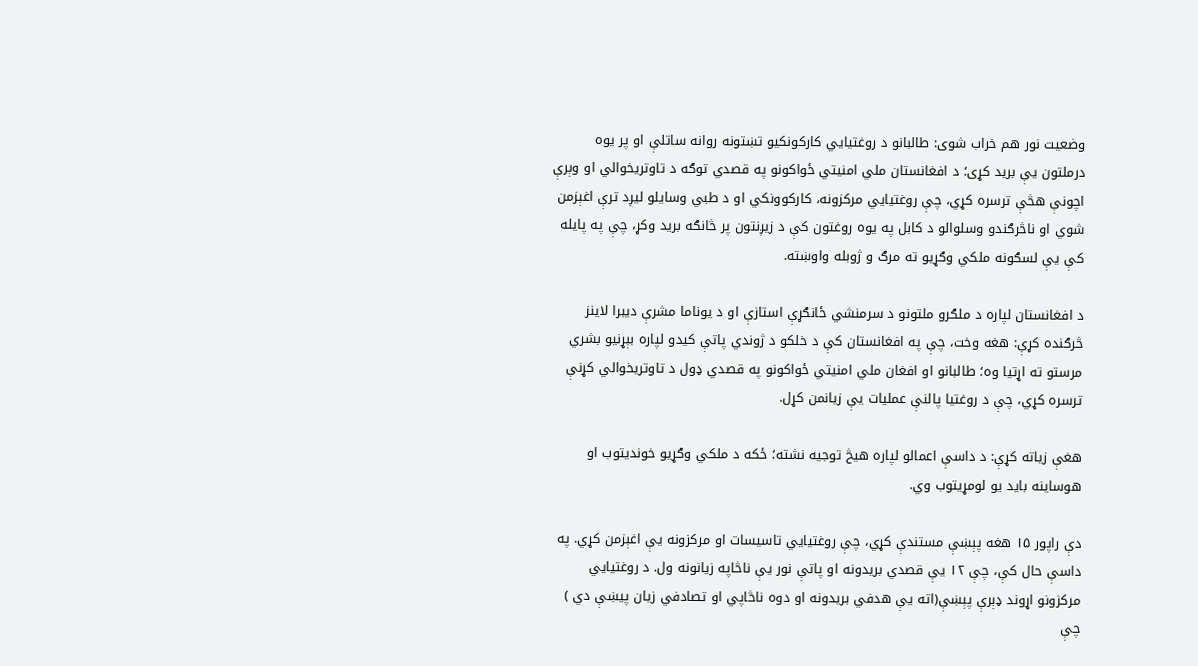وضعیت نور هم خراب شوی: طالبانو د روغتیایي کارکونکیو تښتونه روانه ساتلې او پر یوه درملتون یې برید کړی؛ د افغانستان ملي امنیتي ځواکونو په قصدي توګه د تاوتریخوالي او وېرې اچونې هڅې ترسره کړي، چې روغتیایي مرکزونه، کارکوونکي او د طبي وسایلو لیږد ترې اغېزمن شوي او ناڅرګندو وسلوالو د کابل په یوه روغتون کې د زیږنتون پر څانګه برید وکړ، چې په پایله کې یې لسګونه ملکي وګړیو ته مرګ و ژوبله واوښته.

د افغانستان لپاره د ملګرو ملتونو د سرمنشي ځانګړې استازې او د یوناما مشرې دیبرا لاینز څرګنده کړې: هغه وخت، چې په افغانستان کې د خلکو د ژوندي پاتې کیدو لپاره بېړنیو بشري مرستو ته اړتیا وه؛ طالبانو او افغان ملي امنیتي ځواکونو په قصدي ډول د تاوتریخوالي کړنې ترسره کړي، چې د روغتیا پالنې عملیات یې زیانمن کړل.

هغې زیاته کړې: د داسې اعمالو لپاره هیڅ توجیه نشته؛ ځکه د ملکي وګړیو خوندیتوب او هوساینه باید یو لومړیتوب وي.

دې راپور ۱۵ هغه پېښې مستندې کړي، چې روغتیایي تاسیسات او مرکزونه یې اغېزمن کړي. په داسې حال کې، چې ۱۲ یې قصدي بریدونه او پاتې نور یې ناڅاپه زیانونه ول. د روغتیایي مرکزونو اړوند ډېرې پېښې(اته یې هدفي بریدونه او دوه ناڅاپي او تصادفي زیان پیښې دي ) چې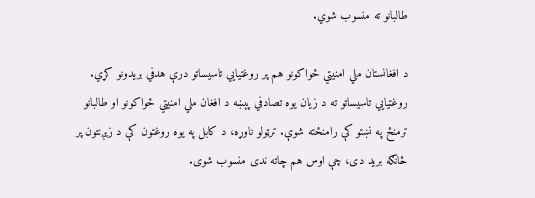طالبانو ته منسوب شوي.

د افغانستان ملي امنیتي ځواکونو هم پر روغتیایي تاسیساتو درې هدفي بریدونو کړي. روغتیایي تاسیساتو ته د زیان یوه تصادفي پېښه د افغان ملي امنیتي ځواکونو او طالبانو ترمنځ په نښتو کې رامنځته شوې. ترټولو ناوړه، د کابل په یوه روغتون کې د زیږنتون پر څانګه برید دی، چې اوس هم چاته ندی منسوب شوی.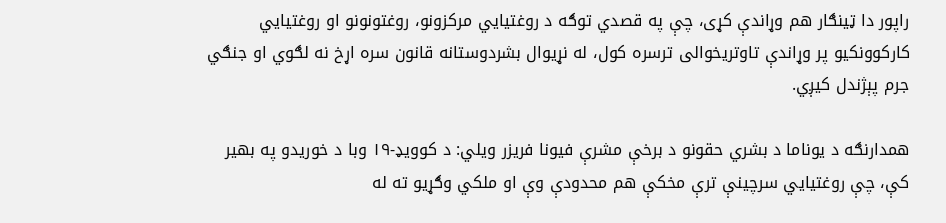راپور دا ټینګار هم وړاندې کړی، چې په قصدي توګه د روغتیايي مرکزونو، روغتونونو او روغتیايي کارکوونکیو پر وړاندې تاوتریخوالی ترسره کول، له نړیوال بشردوستانه قانون سره اړخ نه لګوي او جنګي جرم پېژندل کیږي.

همدارنګه د یوناما د بشري حقونو د برخې مشرې فیونا فریزر ویلي: د کوویډ-۱۹ وبا د خوریدو په بهیر کې، چې روغتیايي سرچینې ترې مخکې هم محدودې وې او ملکي وګړیو ته له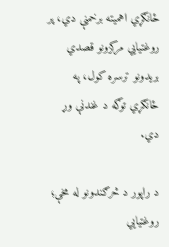ځانګړي اهمیته برخمنې دي، پر روغتیايي مرکزونو قصدي بریدونو ترسره کول، په ځانګړي توګه د غندنې وړ دي.

د راپور د څرګندونو له مخې؛ روغتیايي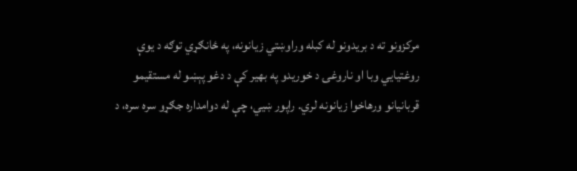مرکزونو ته د بریدونو له کبله وراوښتي زیانونه، په ځانګړي توګه د یوې روغتیايي وبا او ناروغۍ د خوریدو په بهیر کې د دغو پېښو له مستقیمو قربانیانو ورهاخوا زیانونه لري. راپور ښیي، چې له دوامداره جګړو سره سره، د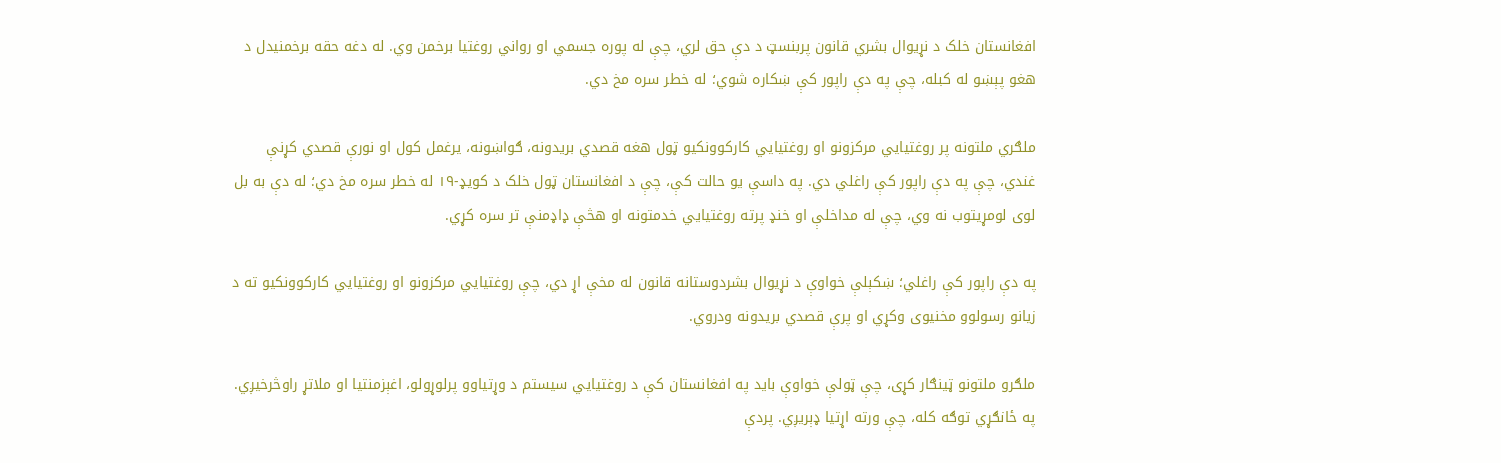افغانستان خلک د نړیوال بشري قانون پربنسټ د دې حق لري، چې له پوره جسمي او رواني روغتیا برخمن وي. له دغه حقه برخمنیدل د هغو پېښو له کبله، چې په دې راپور کې ښکاره شوي؛ له خطر سره مخ دي.

ملګري ملتونه پر روغتیايي مرکزونو او روغتیايي کارکوونکیو ټول هغه قصدي بریدونه، ګواښونه، یرغمل کول او نورې قصدي کړنې غندي، چې په دې راپور کې راغلي دي. په داسې یو حالت کې، چې د افغانستان ټول خلک د کویډ-۱۹ له خطر سره مخ دي؛ له دې به بل لوی لومړیتوب نه وي، چې له مداخلې او خنډ پرته روغتیايي خدمتونه او هڅې ډاډمنې تر سره کړي.

په دې راپور کې راغلي؛ ښکېلې خواوې د نړیوال بشردوستانه قانون له مخې اړ دي، چې روغتیايي مرکزونو او روغتیايي کارکوونکیو ته د زیانو رسولوو مخنیوی وکړي او پرې قصدي بریدونه ودروي.

ملګرو ملتونو ټینګار کړی، چې ټولې خواوې باید په افغانستان کې د روغتیايي سیستم د وړتیاوو پرلوړولو، اغېزمنتیا او ملاتړ راوڅرخیږي. په ځانګړي توګه کله، چې ورته اړتیا ډېریږي. پردې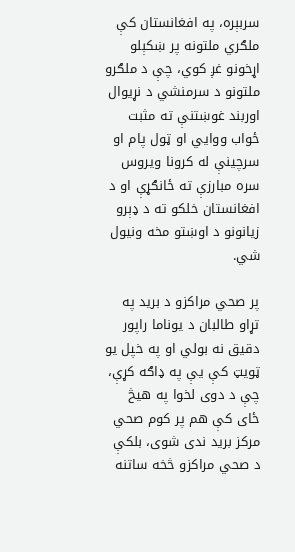سربېره، په افغانستان کې ملګري ملتونه پر ښکېلو اړخونو غږ کوي، چې د ملګرو ملتونو د سرمنشي د نړیوال اوربند غوښتنې ته مثبت ځواب ووايي او ټول پام او سرچینې له کرونا ویروس سره مبارزې ته ځانګړې او د افغانستان خلکو ته د ډېرو زیانونو د اوښتو مخه ونیول شي.

پر صحي مراکزو د برید په تړاو طالبان د یوناما راپور دقیق نه بولي او په خپل یو ټویټ کې یې په ډاګه کړې، چې د دوی لخوا په هيڅ ځای کې هم پر کوم صحي مرکز برید ندی شوی، بلکې د صحي مراکزو څخه ساتنه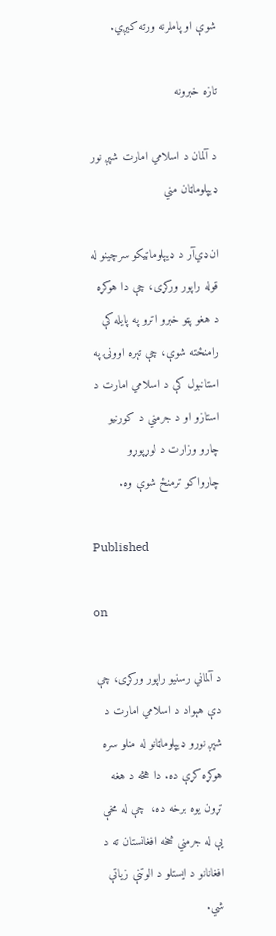شوې او پاملرنه ورته کیږي.

تازه خبرونه

د آلمان د اسلامي امارت شپږ نور ډیپلوماټان مني

ان‌ډي‌آر د ډیپلوماټیکو سرچینو له قوله راپور ورکړی، چې دا هوکړه د هغو پټو خبرو اترو په پایله کې رامنځته شوې، چې تېره اوونۍ په استانبول کې د اسلامي امارت د استازو او د جرمني د کورنیو چارو وزارت د لوړپوړو چارواکو ترمنځ شوې وه.

Published

on

د آلماني رسنیو راپور ورکړی، چې دې هېواد د اسلامي امارت د شپږ نورو ډیپلوماټانو له منلو سره هوکړه کړې ده. دا هڅه د هغه تړون یوه برخه ده،  چې له مخې یې له جرمني څخه افغانستان ته د افغانانو د ایستلو د الوتنې زیاتې شي.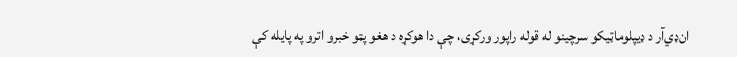ان‌ډي‌آر د ډیپلوماټیکو سرچینو له قوله راپور ورکړی، چې دا هوکړه د هغو پټو خبرو اترو په پایله کې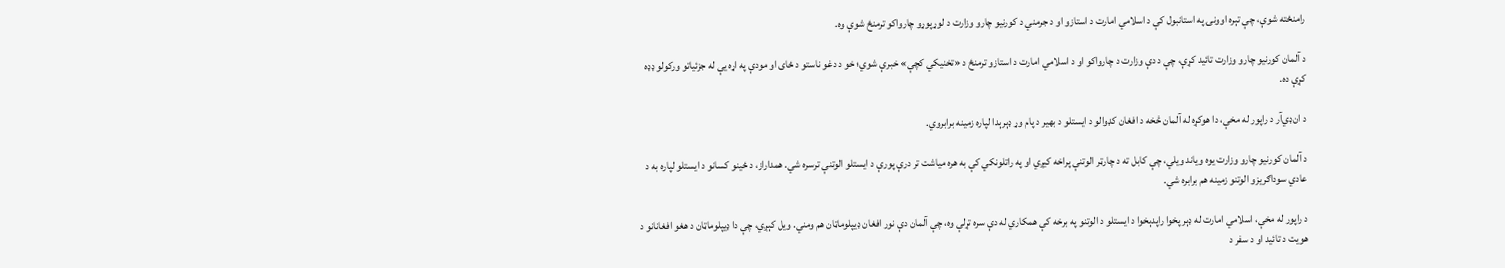رامنځته شوې، چې تېره اوونۍ په استانبول کې د اسلامي امارت د استازو او د جرمني د کورنیو چارو وزارت د لوړپوړو چارواکو ترمنځ شوې وه.

د آلمان کورنیو چارو وزارت تائید کړې، چې د دې وزارت د چارواکو او د اسلامي امارت د استازو ترمنځ د «تخنیکي کچې» خبرې شوي؛ خو د دغو ناستو د ځای او مودې په اړه یې له جزئیاتو ورکولو ډډه کړې ده.

د ان‌ډي‌آر د راپور له مخې، دا هوکړه له آلمان څخه د افغان کډوالو د ایستلو د بهیر د پام وړ ډېرېدا لپاره زمینه برابروي.

د آلمان کورنیو چارو وزارت یوه ویاند ویلي، چې کابل ته د چارټر الوتنې پراخه کیږي او په راتلونکي کې به هره میاشت تر درې پورې د ایستلو الوتنې ترسره شي. همداراز، د ځینو کسانو د ایستلو لپاره به د عادي سوداګریزو الوتنو زمینه هم برابره شي.

د راپور له مخې، اسلامي امارت له ډېر پخوا راپدېخوا د ایستلو د الوتنو په برخه کې همکاري له دې سره تړلې وه، چې آلمان دې نور افغان ډیپلوماټان هم ومني. ویل کېږي، چې دا ډیپلوماټان د هغو افغانانو د هویت د تائید او د سفر د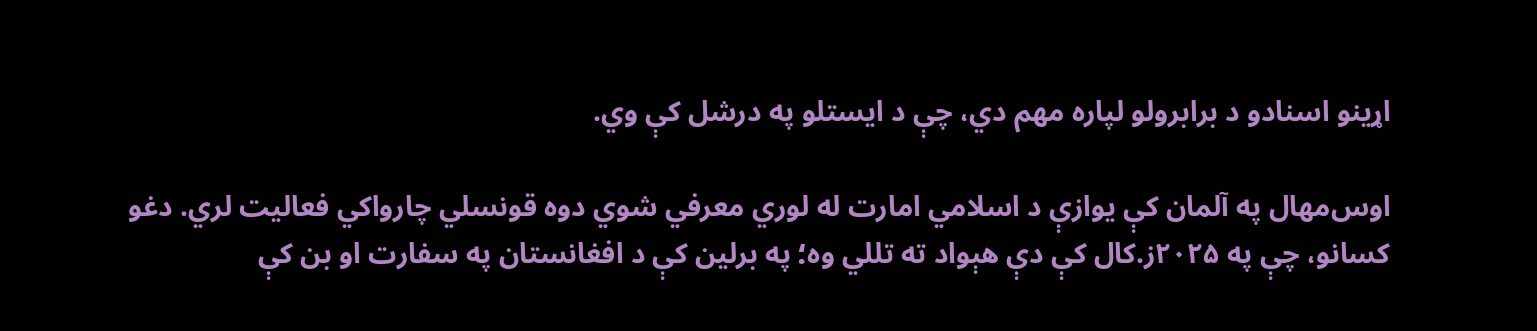اړینو اسنادو د برابرولو لپاره مهم دي، چې د ایستلو په درشل کې وي.

اوس‌مهال په آلمان کې یوازې د اسلامي امارت له لوري معرفي شوي دوه قونسلي چارواکي فعالیت لري. دغو کسانو، چې په ۲۰۲۵ز.کال کې دې هېواد ته تللي وه؛ په برلین کې د افغانستان په سفارت او بن کې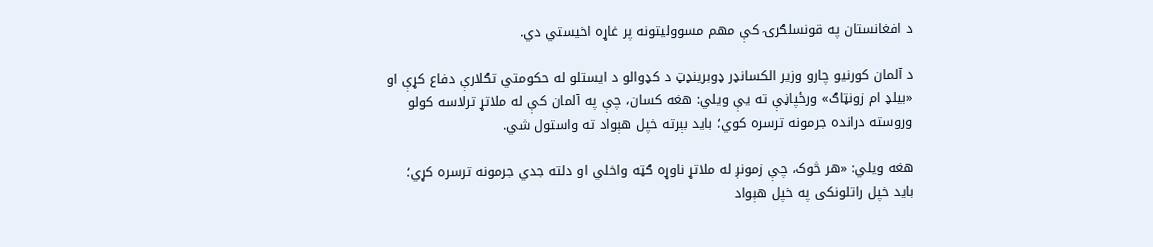د افغانستان په قونسلګرۍ کې مهم مسوولیتونه پر غاړه اخیستي دي.

د آلمان کورنیو چارو وزیر الکسانډر ډوبرینډټ د کډوالو د ایستلو له حکومتي تګلارې دفاع کړې او «بیلډ ام زونټاګ» ورځپاڼې ته یې ویلي: هغه کسان، چې په آلمان کې له ملاتړ ترلاسه کولو وروسته درانده جرمونه ترسره کوي؛ باید بېرته خپل هېواد ته واستول شي.

هغه ویلي: «هر څوک، چې زمونږ له ملاتړ ناوړه ګټه واخلي او دلته جدي جرمونه ترسره کړي؛ باید خپل راتلونکی په خپل هېواد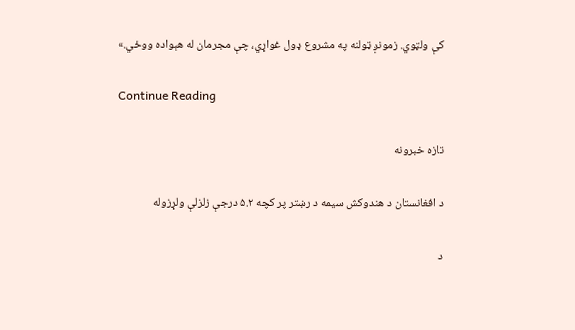کې ولټوي. زمونږ ټولنه په مشروع ډول غواړي، چې مجرمان له هېواده ووځي.»

Continue Reading

تازه خبرونه

د افغانستان د هندوکش سیمه د رښتر پر کچه ۵.۲ درجې زلزلې ولړزوله

د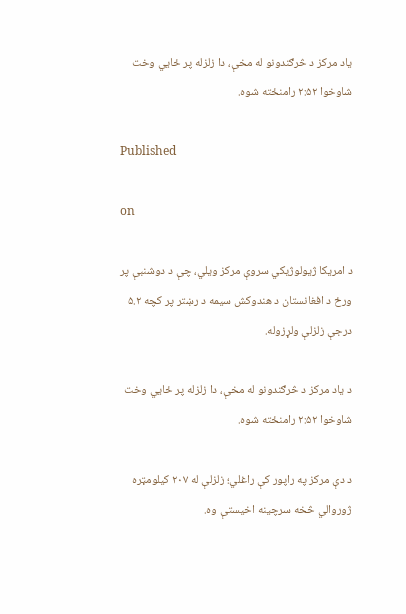یاد مرکز د څرګندونو له مخې، دا زلزله پر ځایي وخت شاوخوا ۲:۵۲ رامنځته شوه.

Published

on

د امریکا ژیولوژیکي سروې مرکز ویلي، چې د دوشنبې پر ورځ د افغانستان د هندوکش سیمه د رښتر پر کچه ۵.۲ درجې زلزلې ولړزوله.

د یاد مرکز د څرګندونو له مخې، دا زلزله پر ځایي وخت شاوخوا ۲:۵۲ رامنځته شوه.

د دې مرکز په راپور کې راغلي؛ زلزلې له ۲۰۷ کیلومټره ژوروالي څخه سرچینه اخیستې وه.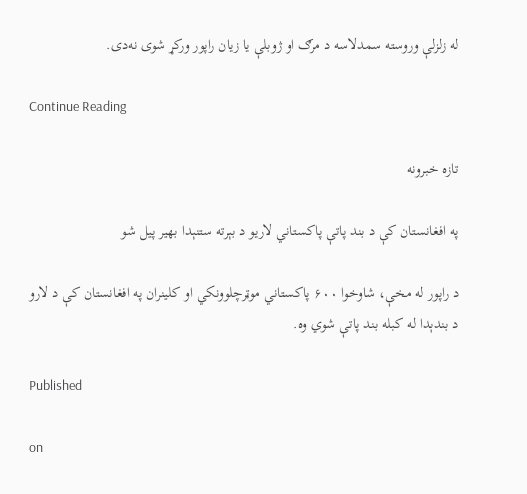له زلزلې وروسته سمدلاسه د مرګ او ژوبلې یا زیان راپور ورکړ شوی نه‌دی.

Continue Reading

تازه خبرونه

په افغانستان کې د بند پاتې پاکستاني لاریو د بېرته ستنېدا بهیر پیل شو

د راپور له مخې، شاوخوا ۶۰۰ پاکستاني موټرچلوونکي او کلینران په افغانستان کې د لارو د بندېدا له کبله بند پاتې شوي وه.

Published

on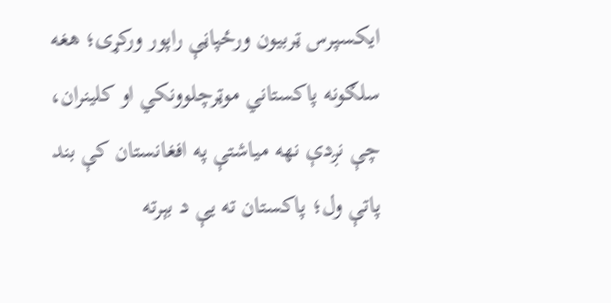ایکسپرس ټربیون ورځپاڼې راپور ورکړی؛ هغه سلګونه پاکستاني موټرچلوونکي او کلینران، چې نږدې نهه میاشتې په افغانستان کې بند پاتې ول؛ پاکستان ته یې د بېرته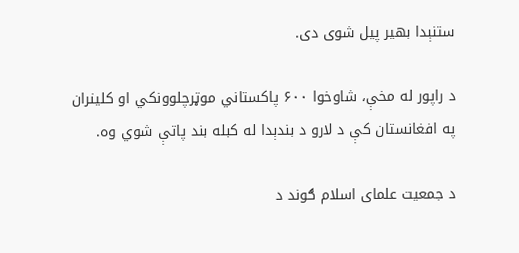ستنېدا بهیر پیل شوی دی.

د راپور له مخې، شاوخوا ۶۰۰ پاکستاني موټرچلوونکي او کلینران په افغانستان کې د لارو د بندېدا له کبله بند پاتې شوي وه.

د جمعیت علمای اسلام ګوند د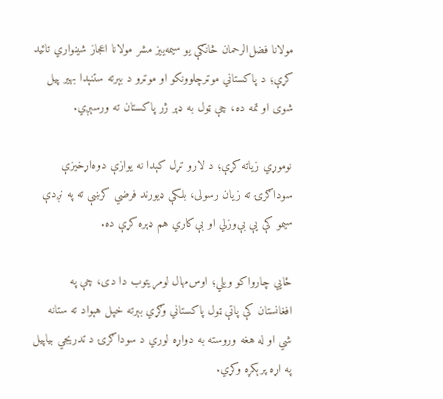مولانا فضل‌الرحمان څانګې یو سیمه‌ییز مشر مولانا اعجاز شینواري تائید کړې؛ د پاکستاني موټرچلوونکو او موټرو د بېرته ستنېدا بهیر پیل شوی او تمه ده، چې ټول به ډېر ژر پاکستان ته ورسېږي.

نوموړي زیاته کړې؛ د لارو تړل کېدا نه یوازې دوه‌اړخیزې سوداګرۍ ته زیان رسولی، بلکې ډیورند فرضي کرښې ته په نږدې سیمو کې یې بې‌وزلي او بې‌کاري هم ډېره کړې ده.

ځايي چارواکو ويلي؛ اوس‌مهال لومړیتوب دا دی، چې په افغانستان کې پاتې ټول پاکستاني وګړي بېرته خپل هېواد ته ستانه شي او له هغه وروسته به دواړه لوري د سوداګرۍ د تدریجي بیاپیل په اړه پرېکړه وکړي.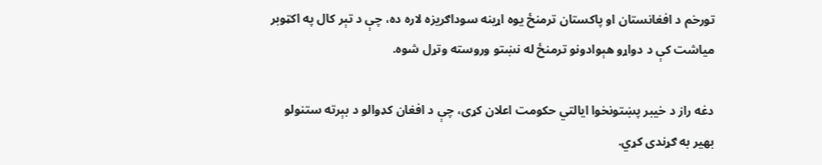تورخم د افغانستان او پاکستان ترمنځ یوه اړینه سوداګریزه لاره ده، چې د تېر کال په اکټوبر میاشت کې د دواړو هېوادونو ترمنځ له نښتو وروسته وتړل شوه.

دغه راز د خیبر پښتونخوا ایالتي حکومت اعلان کړی، چې د افغان کډوالو د بېرته ستنولو بهیر به ګړندی کړي.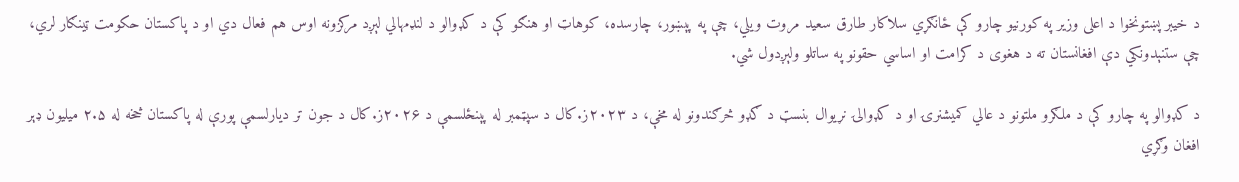د خیبر پښتونخوا د اعلی وزیر په کورنیو چارو کې ځانګړي سلاکار طارق سعید مروت ویلي، چې په پېښور، چارسده، کوهاټ او هنګو کې د کډوالو د لنډمهالي لېږد مرکزونه اوس هم فعال دي او د پاکستان حکومت ټینګار لري، چې ستنېدونکي دې افغانستان ته د هغوی د کرامت او اساسي حقونو په ساتلو ولېږدول شي.

د کډوالو په چارو کې د ملګرو ملتونو د عالي کمیشنرۍ او د کډوالۍ نړیوال بنسټ د ګډو څرګندونو له مخې، د ۲۰۲۳ز.کال د سپټمبر له پېنځلسمې د ۲۰۲۶ز.کال د جون تر دیارلسمې پورې له پاکستان څخه له ۲.۵ میلیون ډېر افغان وګړي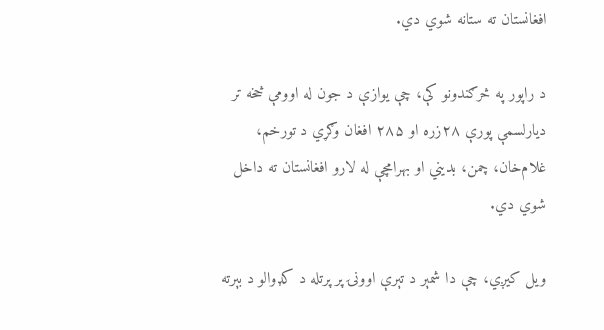افغانستان ته ستانه شوي دي.

د راپور په څرګندونو کې، چې یوازې د جون له اوومې څخه تر دیارلسمې پورې ۲۸زره او ۲۸۵ افغان وګړي د تورخم، غلام‌خان، چمن، بدیني او بهرامچې له لارو افغانستان ته داخل شوي دي.

ویل کیږي، چې دا شمېر د تېرې اوونۍ پر پرتله د کډوالو د بېرته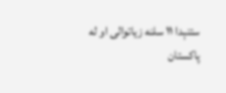ستنېدا ۱۱ سلنه زیاتوالی او له پاکستان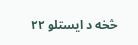څخه د ایستلو ۲۲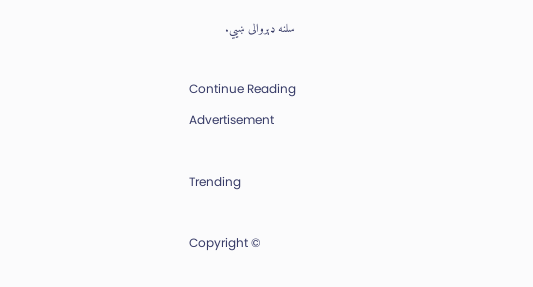سلنه ډېروالی ښيي.

Continue Reading
Advertisement

Trending

Copyright ©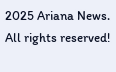2025 Ariana News. All rights reserved!